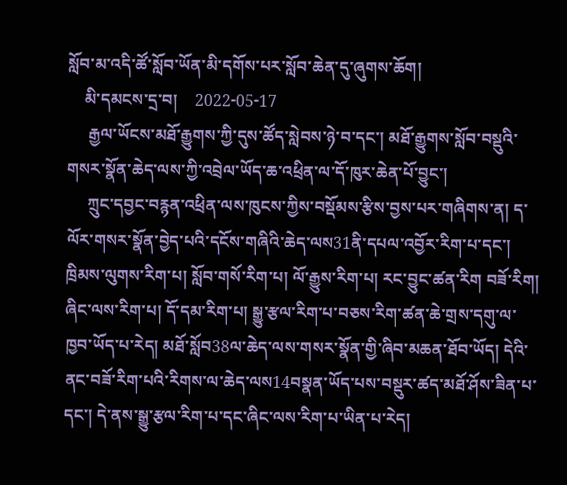སློབ་མ་འདི་ཚོ་སློབ་ཡོན་མི་དགོས་པར་སློབ་ཆེན་དུ་ཞུགས་ཆོག།
    མི་དམངས་དྲ་བ།    2022-05-17
     རྒྱལ་ཡོངས་མཐོ་རྒྱུགས་ཀྱི་དུས་ཚོད་སླེབས་ཉེ་བ་དང་། མཐོ་རྒྱུགས་སློབ་བསྡུའི་གསར་སྣོན་ཆེད་ལས་ཀྱི་འབྲེལ་ཡོད་ཆ་འཕྲིན་ལ་དོ་ཁུར་ཆེན་པོ་བྱུང་།
     ཀྲུང་དབྱང་བརྙན་འཕྲིན་ལས་ཁུངས་ཀྱིས་བསྡོམས་རྩིས་བྱས་པར་གཞིགས་ན། ད་ལོར་གསར་སྣོན་བྱེད་པའི་དངོས་གཞིའི་ཆེད་ལས31ནི་དཔལ་འབྱོར་རིག་པ་དང་། ཁྲིམས་ལུགས་རིག་པ། སློབ་གསོ་རིག་པ། ལོ་རྒྱུས་རིག་པ། རང་བྱུང་ཚན་རིག བཟོ་རིག། ཞིང་ལས་རིག་པ། དོ་དམ་རིག་པ། སྒྱུ་རྩལ་རིག་པ་བཅས་རིག་ཚན་ཆེ་གྲས་དགུ་ལ་ཁྱབ་ཡོད་པ་རེད། མཐོ་སློབ38ལ་ཆེད་ལས་གསར་སྣོན་གྱི་ཞིབ་མཆན་ཐོབ་ཡོད། དེའི་ནང་བཟོ་རིག་པའི་རིགས་ལ་ཆེད་ལས14བསྣན་ཡོད་པས་བསྡུར་ཚད་མཐོ་ཤོས་ཟིན་པ་དང་། དེ་ནས་སྒྱུ་རྩལ་རིག་པ་དང་ཞིང་ལས་རིག་པ་ཡིན་པ་རེད།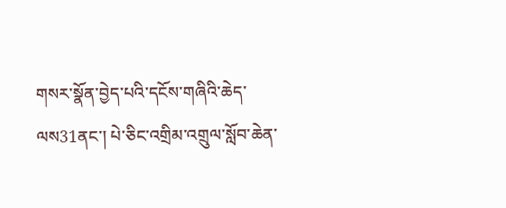གསར་སྣོན་བྱེད་པའི་དངོས་གཞིའི་ཆེད་ལས31ནང་། པེ་ཅིང་འགྲིམ་འགྲུལ་སློབ་ཆེན་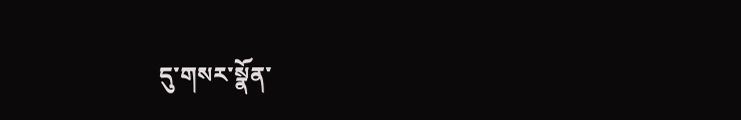དུ་གསར་སྣོན་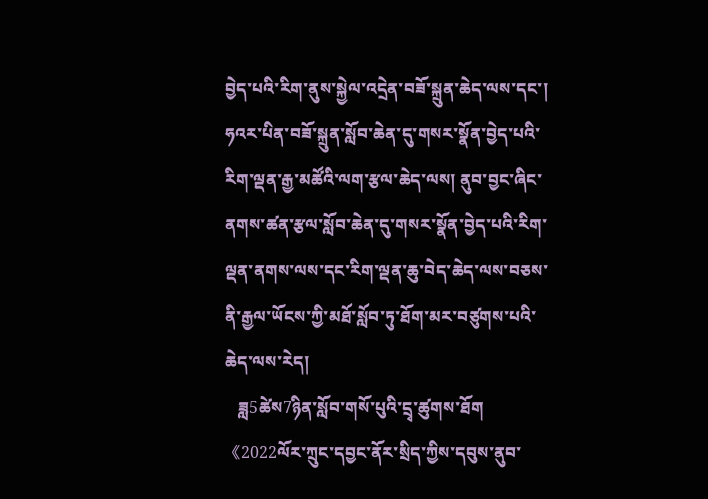བྱེད་པའི་རིག་ནུས་སྐྱེལ་འདྲེན་བཟོ་སྐྲུན་ཆེད་ལས་དང་། ཧའར་པིན་བཟོ་སྐྲུན་སློབ་ཆེན་དུ་གསར་སྣོན་བྱེད་པའི་རིག་ལྡན་རྒྱ་མཚོའི་ལག་རྩལ་ཆེད་ལས། ནུབ་བྱང་ཞིང་ནགས་ཚན་རྩལ་སློབ་ཆེན་དུ་གསར་སྣོན་བྱེད་པའི་རིག་ལྡན་ནགས་ལས་དང་རིག་ལྡན་ཆུ་བེད་ཆེད་ལས་བཅས་ནི་རྒྱལ་ཡོངས་ཀྱི་མཐོ་སློབ་ཏུ་ཐོག་མར་བཙུགས་པའི་ཆེད་ལས་རེད།
   ཟླ5ཚེས7ཉིན་སློབ་གསོ་པུའི་དྲྭ་ཚུགས་ཐོག《2022ལོར་ཀྲུང་དབྱང་ནོར་སྲིད་ཀྱིས་དབུས་ནུབ་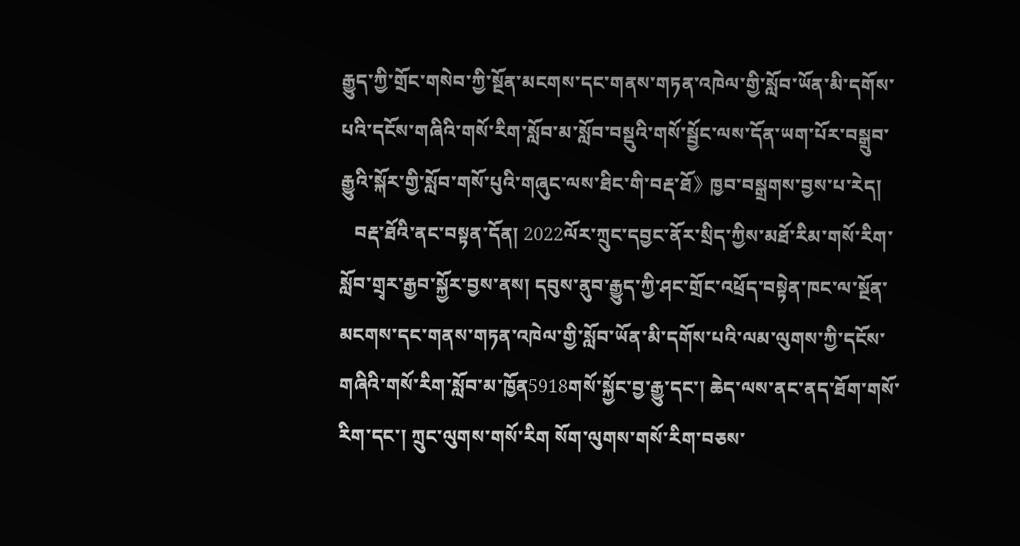རྒྱུད་ཀྱི་གྲོང་གསེབ་ཀྱི་སྔོན་མངགས་དང་གནས་གཏན་འཁེལ་གྱི་སློབ་ཡོན་མི་དགོས་པའི་དངོས་གཞིའི་གསོ་རིག་སློབ་མ་སློབ་བསྡུའི་གསོ་སྦྱོང་ལས་དོན་ཡག་པོར་བསྒྲུབ་རྒྱུའི་སྐོར་གྱི་སློབ་གསོ་པུའི་གཞུང་ལས་ཐིང་གི་བརྡ་ཐོ》ཁྱབ་བསྒྲགས་བྱས་པ་རེད།
   བརྡ་ཐོའི་ནང་བསྟན་དོན། 2022ལོར་ཀྲུང་དབྱང་ནོར་སྲིད་ཀྱིས་མཐོ་རིམ་གསོ་རིག་སློབ་གྲྭར་རྒྱབ་སྐྱོར་བྱས་ནས། དབུས་ནུབ་རྒྱུད་ཀྱི་ཤང་གྲོང་འཕྲོད་བསྟེན་ཁང་ལ་སྔོན་མངགས་དང་གནས་གཏན་འཁེལ་གྱི་སློབ་ཡོན་མི་དགོས་པའི་ལམ་ལུགས་ཀྱི་དངོས་གཞིའི་གསོ་རིག་སློབ་མ་ཁྱོན5918གསོ་སྐྱོང་བྱ་རྒྱུ་དང་། ཆེད་ལས་ནང་ནད་ཐོག་གསོ་རིག་དང་། ཀྲུང་ལུགས་གསོ་རིག སོག་ལུགས་གསོ་རིག་བཅས་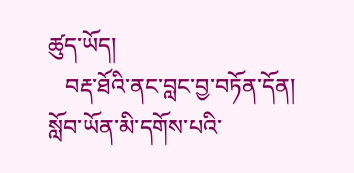ཚུད་ཡོད།
   བརྡ་ཐོའི་ནང་བླང་བྱ་བཏོན་དོན། སློབ་ཡོན་མི་དགོས་པའི་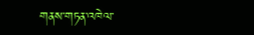གནས་གཏན་འཁེལ་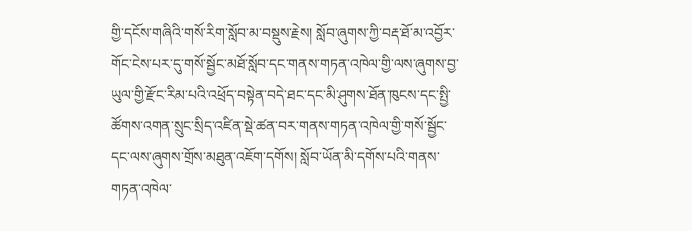གྱི་དངོས་གཞིའི་གསོ་རིག་སློབ་མ་བསྡུས་རྗེས། སློབ་ཞུགས་ཀྱི་བརྡ་ཐོ་མ་འབྱོར་གོང་ངེས་པར་དུ་གསོ་སྦྱོང་མཐོ་སློབ་དང་གནས་གཏན་འཁེལ་གྱི་ལས་ཞུགས་བྱ་ཡུལ་གྱི་རྫོང་རིམ་པའི་འཕྲོད་བསྟེན་བདེ་ཐང་དང་མི་ཤུགས་ཐོན་ཁུངས་དང་སྤྱི་ཚོགས་འགན་སྲུང་སྲིད་འཛིན་སྡེ་ཚན་བར་གནས་གཏན་འཁེལ་གྱི་གསོ་སྦྱོང་དང་ལས་ཞུགས་གྲོས་མཐུན་འཇོག་དགོས། སློབ་ཡོན་མི་དགོས་པའི་གནས་གཏན་འཁེལ་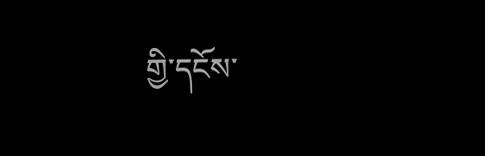གྱི་དངོས་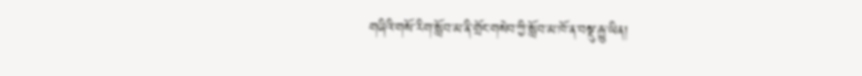གཞིའི་གསོ་རིག་སློབ་མ་ནི་གྲོང་གསེབ་ཀྱི་སློབ་མ་ཁོ་ན་བསྡུ་རྒྱུ་ཡིན།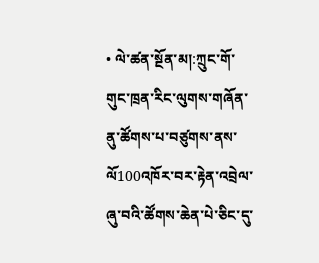• ལེ་ཚན་སྔོན་མ།:ཀྲུང་གོ་གུང་ཁྲན་རིང་ལུགས་གཞོན་ནུ་ཚོགས་པ་བཙུགས་ནས་ལོ100འཁོར་བར་རྟེན་འབྲེལ་ཞུ་བའི་ཚོགས་ཆེན་པེ་ཅིང་དུ་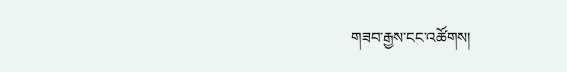གཟབ་རྒྱས་ངང་འཚོགས།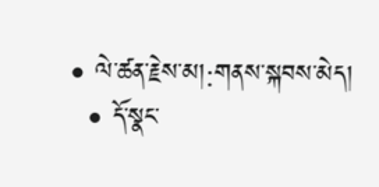• ལེ་ཚན་རྗེས་མ།:གནས་སྐབས་མེད།
  • དོ་སྣང་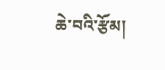ཆེ་བའི་རྩོམ།